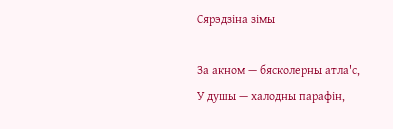Сярэдзiна зiмы

За акном — бясколерны атла'с,
У душы — халодны парафін,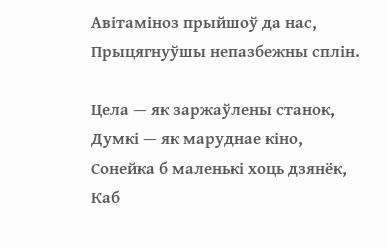Авітаміноз прыйшоў да нас,
Прыцягнуўшы непазбежны сплін.

Цела — як заржаўлены станок,
Думкі — як маруднае кіно,
Сонейка б маленькі хоць дзянёк,
Каб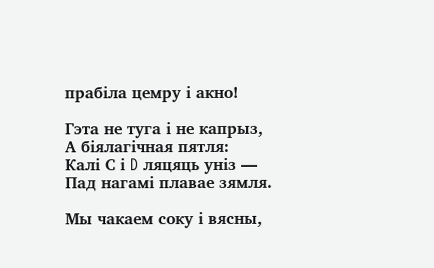прабіла цемру і акно!

Гэта не туга і не капрыз,
А біялагічная пятля:
Калі С і D ляцяць уніз —
Пад нагамі плавае зямля.

Мы чакаем соку і вясны,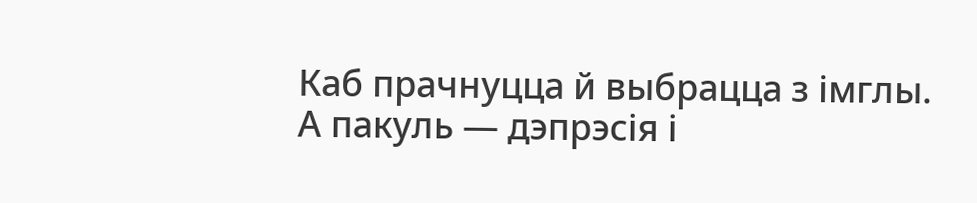Каб прачнуцца й выбрацца з імглы.
А пакуль — дэпрэсія і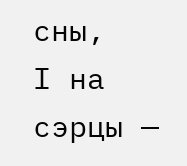сны,
І на сэрцы —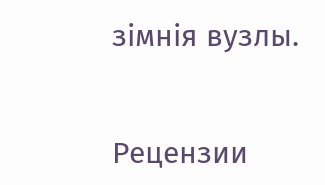зімнія вузлы.


Рецензии